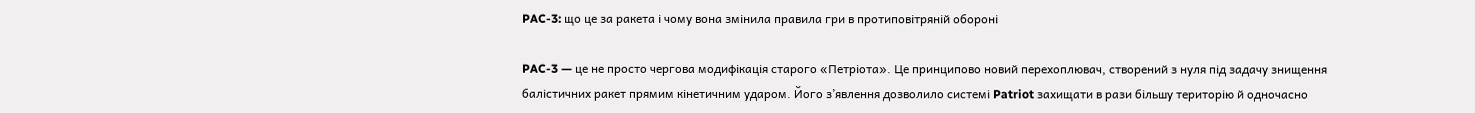PAC-3: що це за ракета і чому вона змінила правила гри в протиповітряній обороні

PAC-3 — це не просто чергова модифікація старого «Петріота». Це принципово новий перехоплювач, створений з нуля під задачу знищення балістичних ракет прямим кінетичним ударом. Його з’явлення дозволило системі Patriot захищати в рази більшу територію й одночасно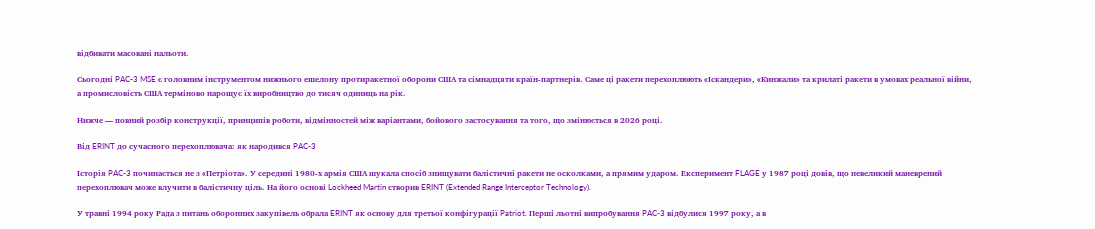відбивати масовані нальоти.

Сьогодні PAC-3 MSE є головним інструментом нижнього ешелону протиракетної оборони США та сімнадцяти країн-партнерів. Саме ці ракети перехоплюють «Іскандери», «Кинжали» та крилаті ракети в умовах реальної війни, а промисловість США терміново нарощує їх виробництво до тисяч одиниць на рік.

Нижче — повний розбір конструкції, принципів роботи, відмінностей між варіантами, бойового застосування та того, що змінюється в 2026 році.

Від ERINT до сучасного перехоплювача: як народився PAC-3

Історія PAC-3 починається не з «Петріота». У середині 1980-х армія США шукала спосіб знищувати балістичні ракети не осколками, а прямим ударом. Експеримент FLAGE у 1987 році довів, що невеликий маневрений перехоплювач може влучити в балістичну ціль. На його основі Lockheed Martin створив ERINT (Extended Range Interceptor Technology).

У травні 1994 року Рада з питань оборонних закупівель обрала ERINT як основу для третьої конфігурації Patriot. Перші льотні випробування PAC-3 відбулися 1997 року, а в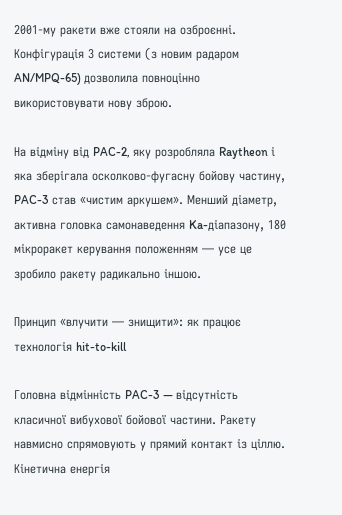2001-му ракети вже стояли на озброєнні. Конфігурація 3 системи (з новим радаром AN/MPQ-65) дозволила повноцінно використовувати нову зброю.

На відміну від PAC-2, яку розробляла Raytheon і яка зберігала осколково-фугасну бойову частину, PAC-3 став «чистим аркушем». Менший діаметр, активна головка самонаведення Ka-діапазону, 180 мікроракет керування положенням — усе це зробило ракету радикально іншою.

Принцип «влучити — знищити»: як працює технологія hit-to-kill

Головна відмінність PAC-3 — відсутність класичної вибухової бойової частини. Ракету навмисно спрямовують у прямий контакт із ціллю. Кінетична енергія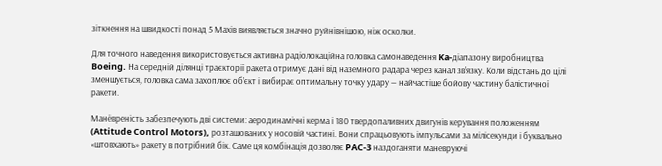зіткнення на швидкості понад 5 Махів виявляється значно руйнівнішою, ніж осколки.

Для точного наведення використовується активна радіолокаційна головка самонаведення Ka-діапазону виробництва Boeing. На середній ділянці траєкторії ракета отримує дані від наземного радара через канал зв’язку. Коли відстань до цілі зменшується, головка сама захоплює об’єкт і вибирає оптимальну точку удару — найчастіше бойову частину балістичної ракети.

Манёвреність забезпечують дві системи: аеродинамічні керма і 180 твердопаливних двигунів керування положенням (Attitude Control Motors), розташованих у носовій частині. Вони спрацьовують імпульсами за мілісекунди і буквально «штовхають» ракету в потрібний бік. Саме ця комбінація дозволяє PAC-3 наздоганяти маневруючі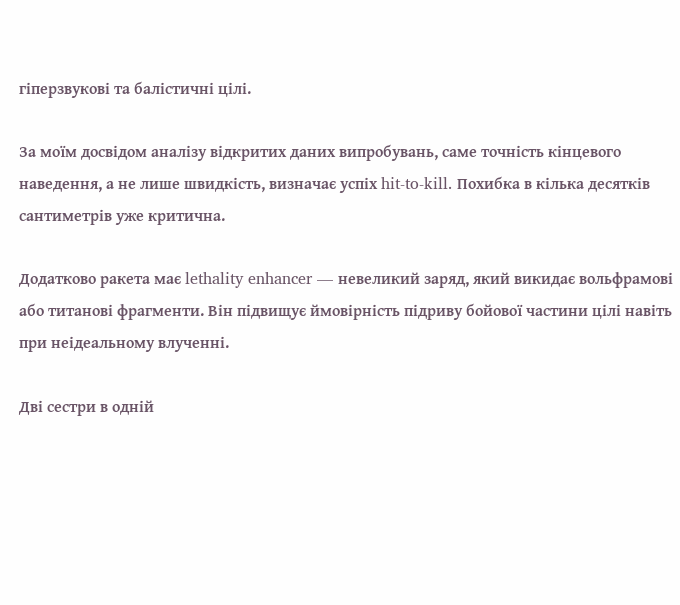гіперзвукові та балістичні цілі.

За моїм досвідом аналізу відкритих даних випробувань, саме точність кінцевого наведення, а не лише швидкість, визначає успіх hit-to-kill. Похибка в кілька десятків сантиметрів уже критична.

Додатково ракета має lethality enhancer — невеликий заряд, який викидає вольфрамові або титанові фрагменти. Він підвищує ймовірність підриву бойової частини цілі навіть при неідеальному влученні.

Дві сестри в одній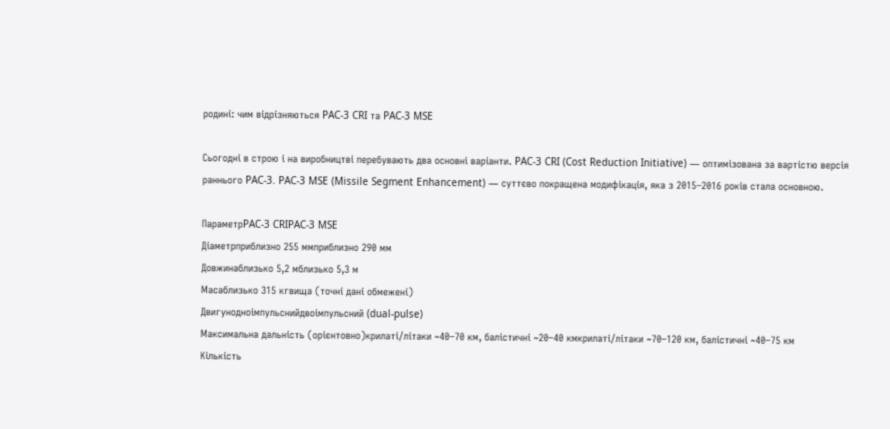родині: чим відрізняються PAC-3 CRI та PAC-3 MSE

Сьогодні в строю і на виробництві перебувають два основні варіанти. PAC-3 CRI (Cost Reduction Initiative) — оптимізована за вартістю версія раннього PAC-3. PAC-3 MSE (Missile Segment Enhancement) — суттєво покращена модифікація, яка з 2015–2016 років стала основною.

ПараметрPAC-3 CRIPAC-3 MSE
Діаметрприблизно 255 ммприблизно 290 мм
Довжинаблизько 5,2 мблизько 5,3 м
Масаблизько 315 кгвища (точні дані обмежені)
Двигунодноімпульснийдвоімпульсний (dual-pulse)
Максимальна дальність (орієнтовно)крилаті/літаки ~40–70 км, балістичні ~20–40 кмкрилаті/літаки ~70–120 км, балістичні ~40–75 км
Кількість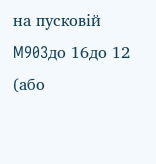на пусковій M903до 16до 12 (або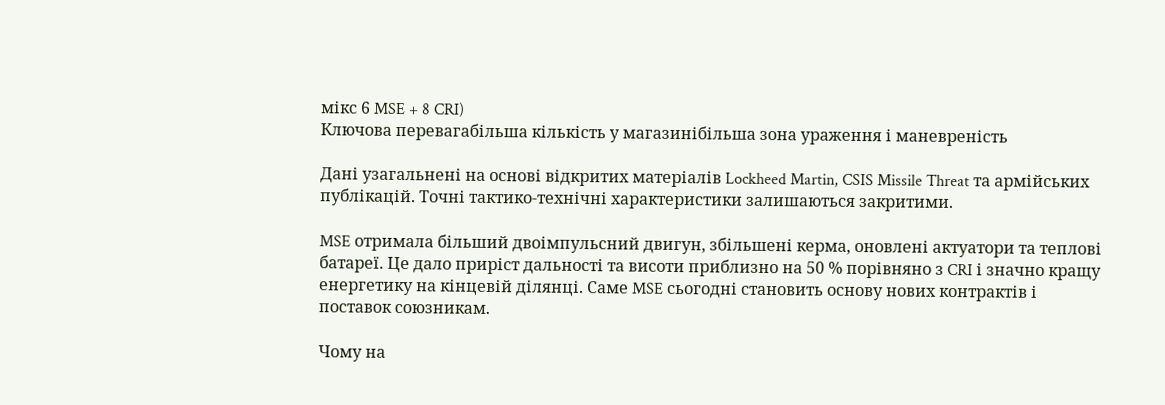мікс 6 MSE + 8 CRI)
Ключова перевагабільша кількість у магазинібільша зона ураження і маневреність

Дані узагальнені на основі відкритих матеріалів Lockheed Martin, CSIS Missile Threat та армійських публікацій. Точні тактико-технічні характеристики залишаються закритими.

MSE отримала більший двоімпульсний двигун, збільшені керма, оновлені актуатори та теплові батареї. Це дало приріст дальності та висоти приблизно на 50 % порівняно з CRI і значно кращу енергетику на кінцевій ділянці. Саме MSE сьогодні становить основу нових контрактів і поставок союзникам.

Чому на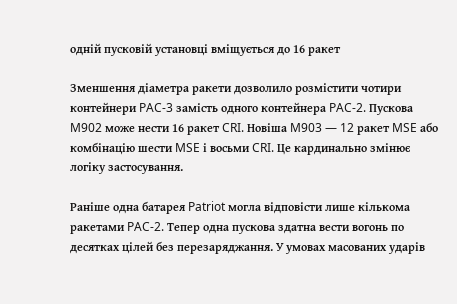одній пусковій установці вміщується до 16 ракет

Зменшення діаметра ракети дозволило розмістити чотири контейнери PAC-3 замість одного контейнера PAC-2. Пускова M902 може нести 16 ракет CRI. Новіша M903 — 12 ракет MSE або комбінацію шести MSE і восьми CRI. Це кардинально змінює логіку застосування.

Раніше одна батарея Patriot могла відповісти лише кількома ракетами PAC-2. Тепер одна пускова здатна вести вогонь по десятках цілей без перезаряджання. У умовах масованих ударів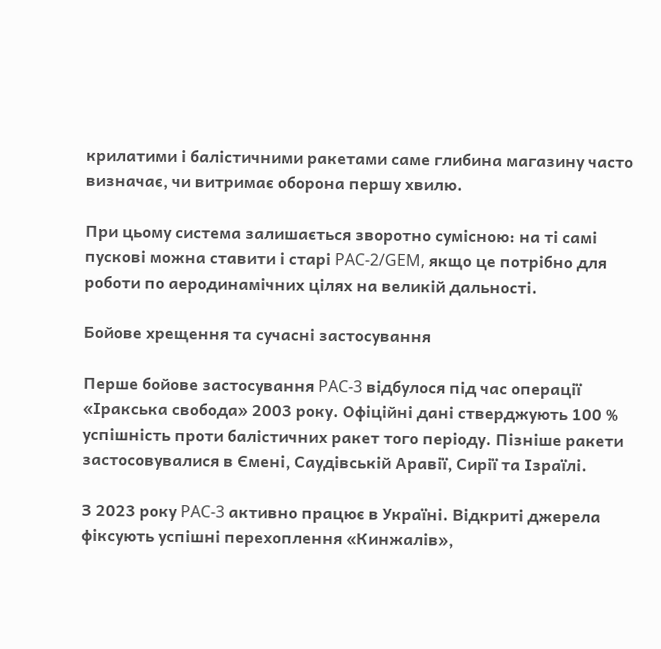крилатими і балістичними ракетами саме глибина магазину часто визначає, чи витримає оборона першу хвилю.

При цьому система залишається зворотно сумісною: на ті самі пускові можна ставити і старі PAC-2/GEM, якщо це потрібно для роботи по аеродинамічних цілях на великій дальності.

Бойове хрещення та сучасні застосування

Перше бойове застосування PAC-3 відбулося під час операції «Іракська свобода» 2003 року. Офіційні дані стверджують 100 % успішність проти балістичних ракет того періоду. Пізніше ракети застосовувалися в Ємені, Саудівській Аравії, Сирії та Ізраїлі.

З 2023 року PAC-3 активно працює в Україні. Відкриті джерела фіксують успішні перехоплення «Кинжалів»,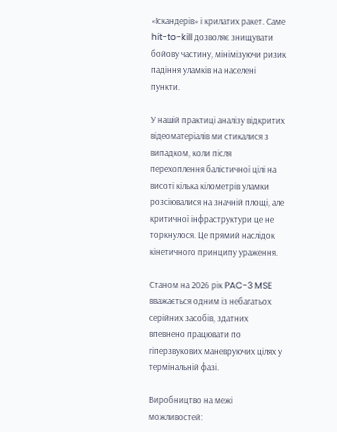«Іскандерів» і крилатих ракет. Саме hit-to-kill дозволяє знищувати бойову частину, мінімізуючи ризик падіння уламків на населені пункти.

У нашій практиці аналізу відкритих відеоматеріалів ми стикалися з випадком, коли після перехоплення балістичної цілі на висоті кілька кілометрів уламки розсіювалися на значній площі, але критичної інфраструктури це не торкнулося. Це прямий наслідок кінетичного принципу ураження.

Станом на 2026 рік PAC-3 MSE вважається одним із небагатьох серійних засобів, здатних впевнено працювати по гіперзвукових маневруючих цілях у термінальній фазі.

Виробництво на межі можливостей: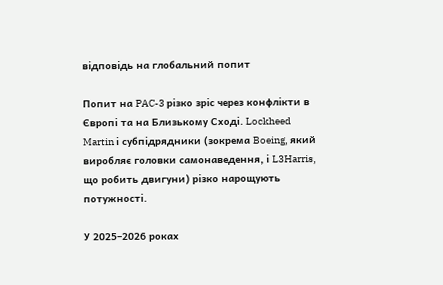відповідь на глобальний попит

Попит на PAC-3 різко зріс через конфлікти в Європі та на Близькому Сході. Lockheed Martin і субпідрядники (зокрема Boeing, який виробляє головки самонаведення, і L3Harris, що робить двигуни) різко нарощують потужності.

У 2025–2026 роках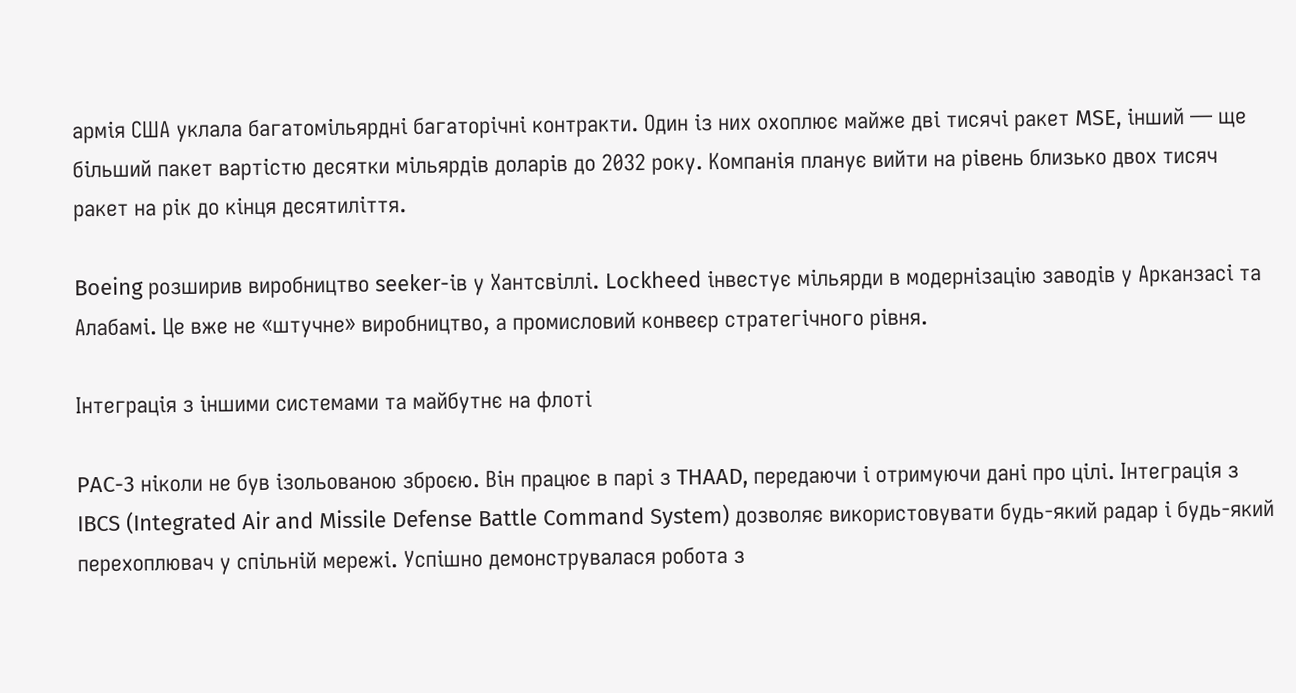армія США уклала багатомільярдні багаторічні контракти. Один із них охоплює майже дві тисячі ракет MSE, інший — ще більший пакет вартістю десятки мільярдів доларів до 2032 року. Компанія планує вийти на рівень близько двох тисяч ракет на рік до кінця десятиліття.

Boeing розширив виробництво seeker-ів у Хантсвіллі. Lockheed інвестує мільярди в модернізацію заводів у Арканзасі та Алабамі. Це вже не «штучне» виробництво, а промисловий конвеєр стратегічного рівня.

Інтеграція з іншими системами та майбутнє на флоті

PAC-3 ніколи не був ізольованою зброєю. Він працює в парі з THAAD, передаючи і отримуючи дані про цілі. Інтеграція з IBCS (Integrated Air and Missile Defense Battle Command System) дозволяє використовувати будь-який радар і будь-який перехоплювач у спільній мережі. Успішно демонструвалася робота з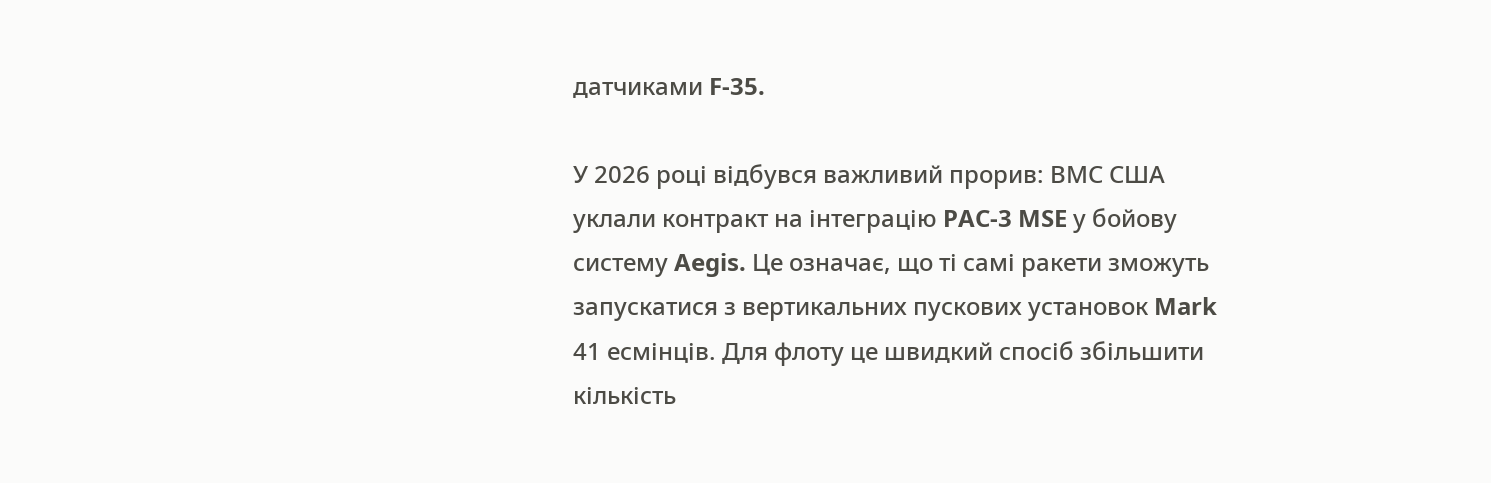датчиками F-35.

У 2026 році відбувся важливий прорив: ВМС США уклали контракт на інтеграцію PAC-3 MSE у бойову систему Aegis. Це означає, що ті самі ракети зможуть запускатися з вертикальних пускових установок Mark 41 есмінців. Для флоту це швидкий спосіб збільшити кількість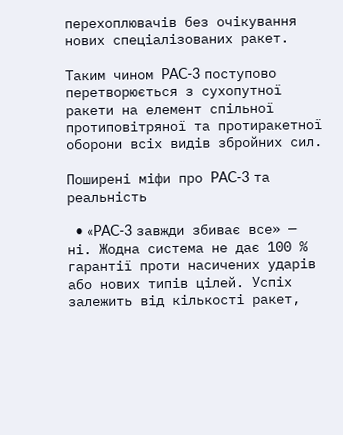перехоплювачів без очікування нових спеціалізованих ракет.

Таким чином PAC-3 поступово перетворюється з сухопутної ракети на елемент спільної протиповітряної та протиракетної оборони всіх видів збройних сил.

Поширені міфи про PAC-3 та реальність

  • «PAC-3 завжди збиває все» — ні. Жодна система не дає 100 % гарантії проти насичених ударів або нових типів цілей. Успіх залежить від кількості ракет,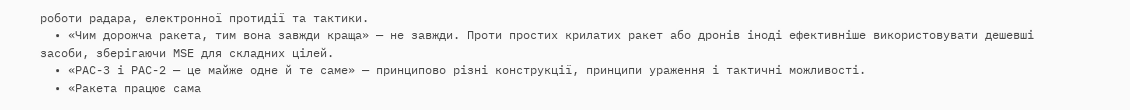роботи радара, електронної протидії та тактики.
  • «Чим дорожча ракета, тим вона завжди краща» — не завжди. Проти простих крилатих ракет або дронів іноді ефективніше використовувати дешевші засоби, зберігаючи MSE для складних цілей.
  • «PAC-3 і PAC-2 — це майже одне й те саме» — принципово різні конструкції, принципи ураження і тактичні можливості.
  • «Ракета працює сама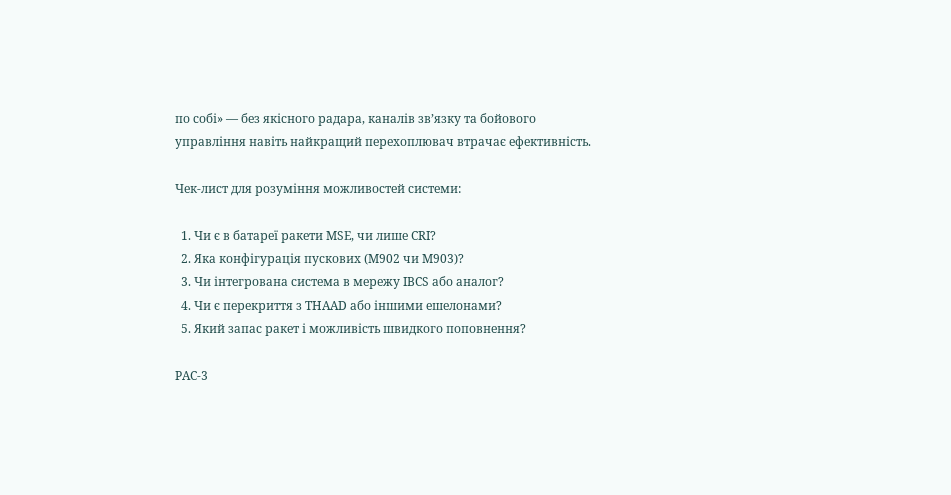по собі» — без якісного радара, каналів зв’язку та бойового управління навіть найкращий перехоплювач втрачає ефективність.

Чек-лист для розуміння можливостей системи:

  1. Чи є в батареї ракети MSE, чи лише CRI?
  2. Яка конфігурація пускових (M902 чи M903)?
  3. Чи інтегрована система в мережу IBCS або аналог?
  4. Чи є перекриття з THAAD або іншими ешелонами?
  5. Який запас ракет і можливість швидкого поповнення?

PAC-3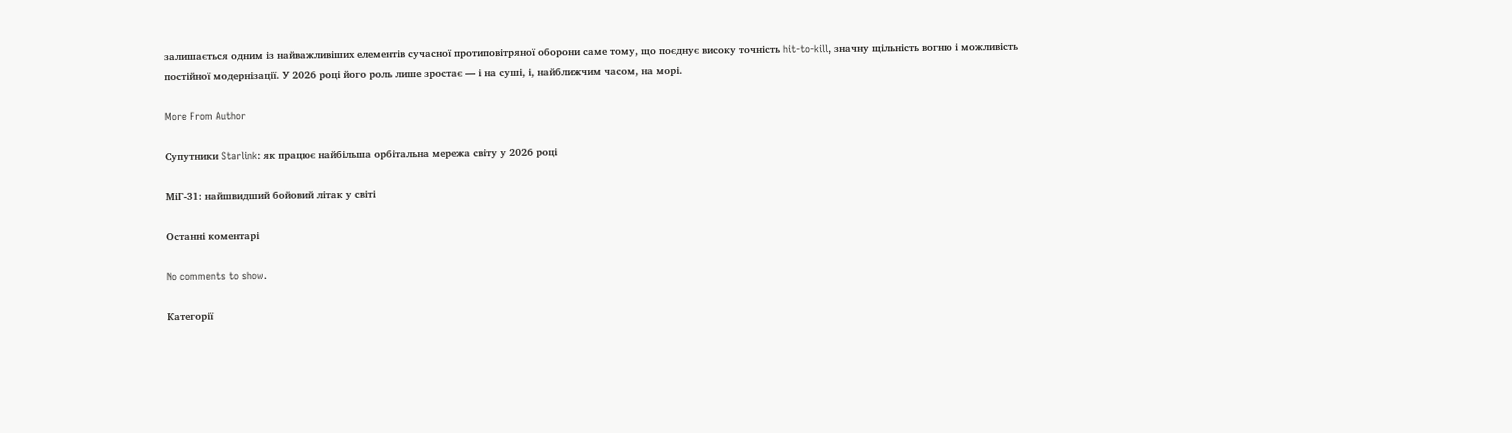залишається одним із найважливіших елементів сучасної протиповітряної оборони саме тому, що поєднує високу точність hit-to-kill, значну щільність вогню і можливість постійної модернізації. У 2026 році його роль лише зростає — і на суші, і, найближчим часом, на морі.

More From Author

Супутники Starlink: як працює найбільша орбітальна мережа світу у 2026 році

МіГ-31: найшвидший бойовий літак у світі

Останні коментарі

No comments to show.

Категорії